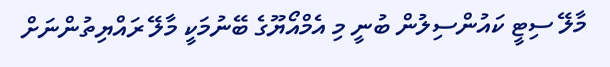މާލޭ ސިޓީ ކައުންސިލުން ބުނީ މި އެމްއޯޔޫގެ ބޭނުމަކީ މާލޭ ރައްޔިތުންނަށް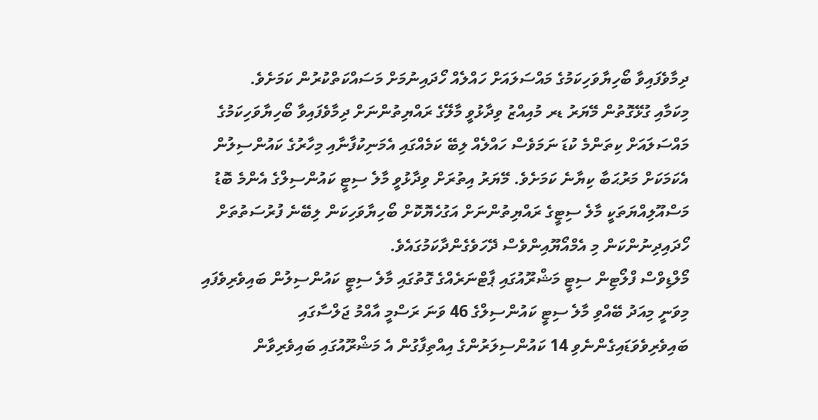ދިމާވެފައިވާ ބޯހިޔާވަހިކަމުގެ މައްސަލައަށް ހައްލެއް ހޯދައިނުމަށް މަސައްކަތްކުރުން ކަމަށެވެ.
މިކަމާއި ގުޅޭގޮތުން މޭޔަރު ޑރ މުއިއްޒު ވިދާޅުވީ މާލޭގެ ރައްޔިތުންނަށް ދިމާވެފައިވާ ބޯހިޔާވަހިކަމުގެ މައްސަލައަށް ކިތަންމެ ކުޑަ ނަމަވެސް ހައްލެއް ލިބޭ ކަމެއްގައި އެމަނިކުފާނާއި މިހާރުގެ ކައުންސިލުން އެކަމަކަށް މަރުޙަބާ ކިޔާނެ ކަމަށެވެ. މޭޔަރު އިތުރަށް ވިދާޅުވީ މާލެ ސިޓީ ކައުންސިލްގެ އެންމެ ބޮޑު މަސްއޫލިއްޔަތަކީ މާލެ ސިޓީގެ ރައްޔިތުންނަށް އަގުހެޔޮކޮށް ބޯހިޔާވަހިކަން ލިބޭނެ ފުރުސަތުތަށް ހޯދައިދިނުންކަން މި އެމްއޯޔޫއިންވެސް ދޭހަވެގެންދާކަމުގައެވެ.
މޯލްޑިވްސް ފްލޯޓިން ސިޓީ މަޝްރޫއުގައި ޕާޓްނަރެއްގެ ގޮތުގައި މާލެ ސިޓީ ކައުންސިލުން ބައިވެރިވެފައި މިވަނީ މިއަދު ބޭއްވި މާލެ ސިޓީ ކައުންސިލްގެ 46 ވަނަ ރަސްމީ އާއްމު ޖަލްސާގައި ބައިވެރިވެވަޑައިގެންނެވި 14 ކައުންސިލަރުންގެ އިއްތިފާގުން އެ މަޝްރޫއުގައި ބައިވެރިވާން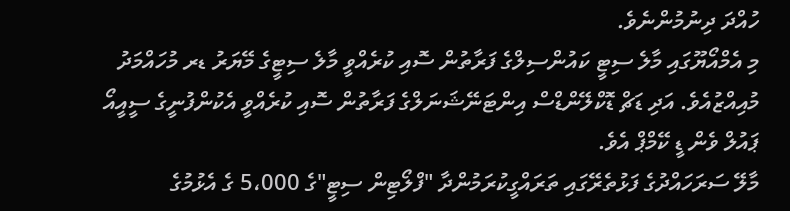ހުއްދަ ދިނުމުންނެވެ.
މި އެމްއޯޔޫގައި މާލެ ސިޓީ ކައުންސިލްގެ ފަރާތުން ސޮއި ކުރެއްވީ މާލެ ސިޓީގެ މޭޔަރު ޑރ މުހައްމަދު މުއިއްޒުއެވެ. އަދި ޑަޗް ޑޮކްލޭންޑްސް އިންޓަނޭޝަނަލްގެ ފަރާތުން ސޮއި ކުރެއްވީ އެކުންފުނީގެ ސީއީއޯ ޕައުލް ވެން ޑީ ކޭމްޕް އެވެ.
މާލޭ ސަރަހައްދުގެ ފަޅުތެރޭގައި ތަރައްގީކުރަމުންދާ "ފްލޯޓިން ސިޓީ"ގެ 5،000 ގެ އެޅުމުގެ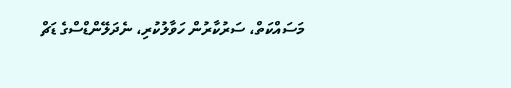މަސައްކަތް، ސަރުކާރުން ހަވާލުކުރި، ނެދަލޭންޑްސްގެ ޑަޗް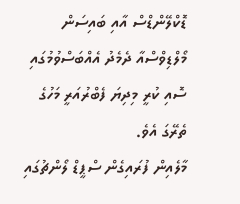ޑޮކްލޭންޑްސް އާއި ބައިސަން މޯލްޑިވްސްއާ ދެމެދު އެއްބަސްވުމުގައި ސޮއި ކުރީ މިދިޔަ ފެބްރުއަރީ މަހުގެ ތެރޭގަ އެވެ.
މާލެއިން ފުރައިގެން ސްޕީޑް ލޯންޗުގައި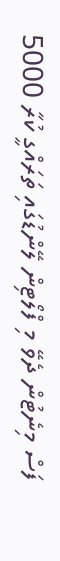ފަސް މިނެޓުން ދެވޭ މި ފްލޯޓިން ލޭންޑުގައި ތަރައްގީ ކުރާ 5000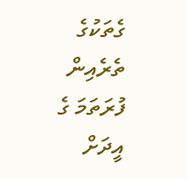ގެތަކުގެ ތެރެއިން ފުރަތަމަ ގެ އީދަށް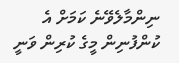ނިންމާލެވޭނެ ކަމަށް އެ ކުންފުނިން މީގެ ކުރިން ވަނީ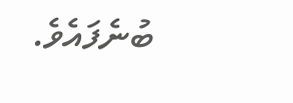ބުނެފައެވެ.